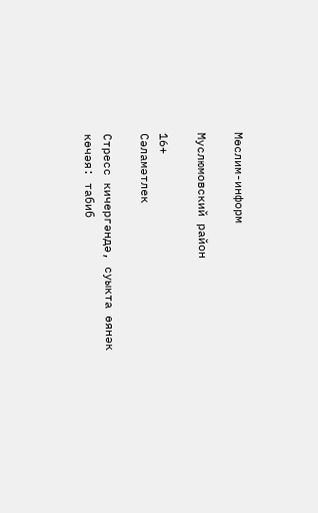Мөслим-информ

Муслюмовский район

16+
Сәламәтлек

Стресс кичергәндә, суыкта өянәк көчәя: табиб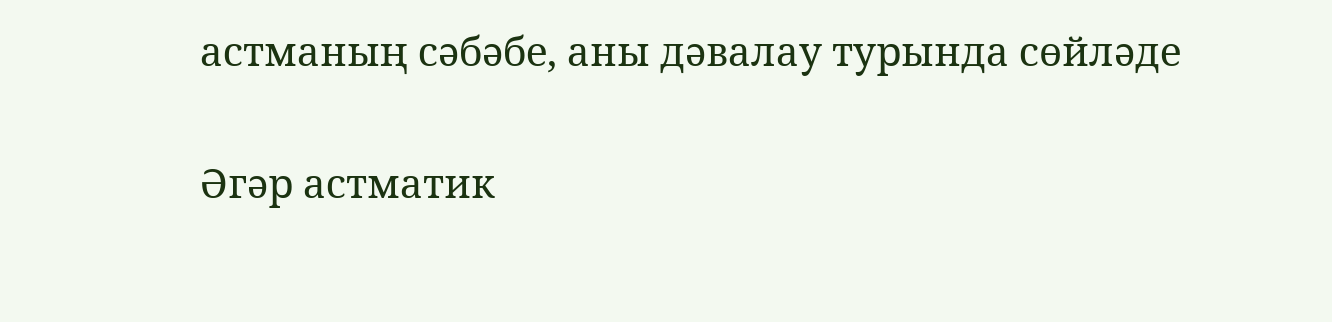астманың сәбәбе, аны дәвалау турында сөйләде

Әгәр астматик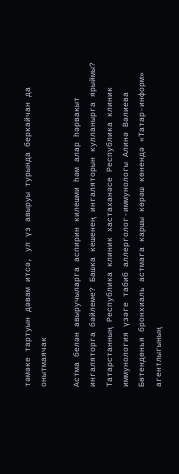тәмәке тартуын дәвам итсә, ул үз авыруы турында беркайчан да онытмаячак

Астма белән авыручыларга аспирин килешми һәм алар һәрвакыт ингаляторга бәйлеме? Башка кешенең ингаляторын кулланырга ярыймы? Татарстанның Республика клиник хастаханәсе Республика клиник иммунология үзәге табиб аллерголог-иммунологы Алинә Вәлиева Бөтендөнья бронхиаль астмага каршы көрәш көнендә «Татар-информ» агентлыгының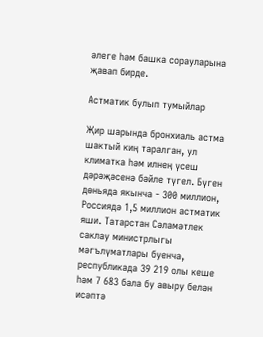әлеге һәм башка сорауларына җавап бирде.

Астматик булып тумыйлар

Җир шарында бронхиаль астма шактый киң таралган, ул климатка һәм илнең үсеш дәрәҗәсенә бәйле түгел. Бүген дөньяда якынча - 300 миллион, Россиядә 1,5 миллион астматик яши. Татарстан Сәламәтлек саклау министрлыгы мәгълүматлары буенча, республикада 39 219 олы кеше һәм 7 683 бала бу авыру белән исәптә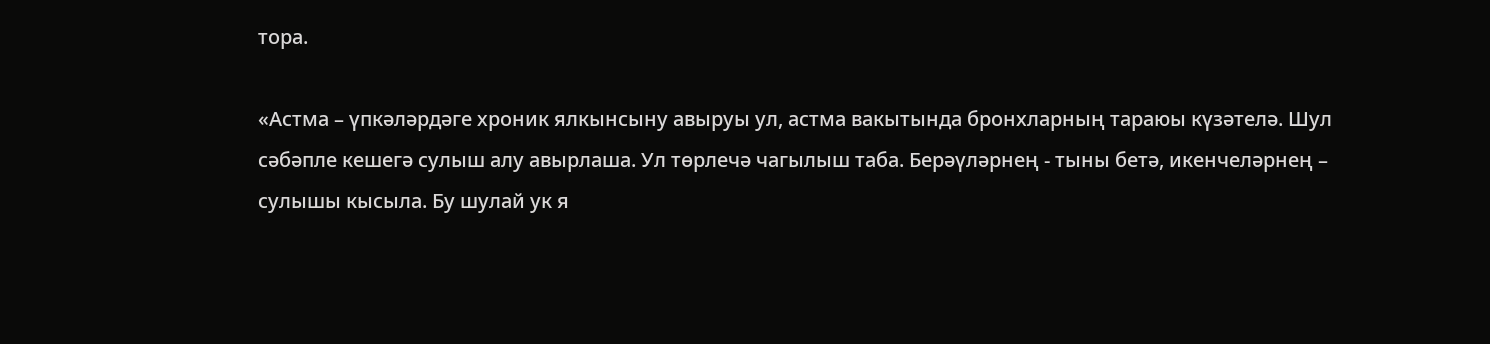тора.

«Астма – үпкәләрдәге хроник ялкынсыну авыруы ул, астма вакытында бронхларның тараюы күзәтелә. Шул сәбәпле кешегә сулыш алу авырлаша. Ул төрлечә чагылыш таба. Берәүләрнең - тыны бетә, икенчеләрнең – сулышы кысыла. Бу шулай ук я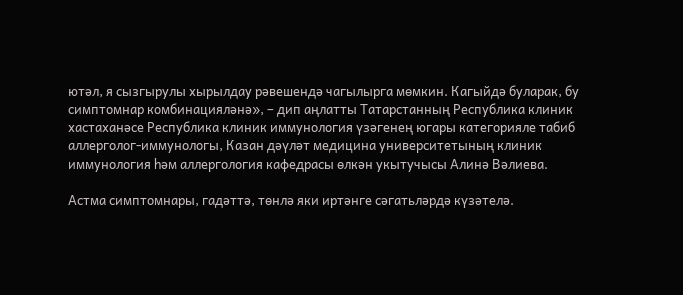ютәл, я сызгырулы хырылдау рәвешендә чагылырга мөмкин. Кагыйдә буларак, бу симптомнар комбинацияләнә», – дип аңлатты Татарстанның Республика клиник хастаханәсе Республика клиник иммунология үзәгенең югары категорияле табиб аллерголог-иммунологы, Казан дәүләт медицина университетының клиник иммунология һәм аллергология кафедрасы өлкән укытучысы Алинә Вәлиева.

Астма симптомнары, гадәттә, төнлә яки иртәнге сәгатьләрдә күзәтелә.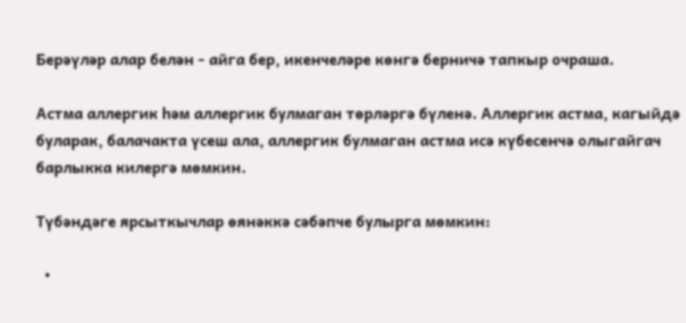Берәүләр алар белән - айга бер, икенчеләре көнгә берничә тапкыр очраша.

Астма аллергик һәм аллергик булмаган төрләргә бүленә. Аллергик астма, кагыйдә буларак, балачакта үсеш ала, аллергик булмаган астма исә күбесенчә олыгайгач барлыкка килергә мөмкин.

Түбәндәге ярсыткычлар өянәккә сәбәпче булырга мөмкин:

  •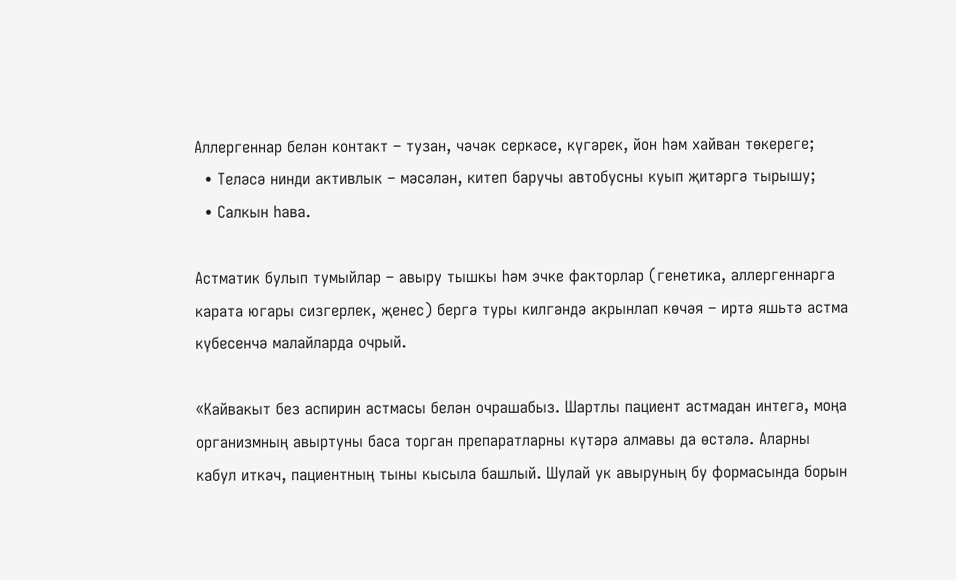Аллергеннар белән контакт – тузан, чәчәк серкәсе, күгәрек, йон һәм хайван төкереге;
  • Теләсә нинди активлык – мәсәлән, китеп баручы автобусны куып җитәргә тырышу;
  • Салкын һава.

Астматик булып тумыйлар – авыру тышкы һәм эчке факторлар (генетика, аллергеннарга карата югары сизгерлек, җенес) бергә туры килгәндә акрынлап көчәя – иртә яшьтә астма күбесенчә малайларда очрый.

«Кайвакыт без аспирин астмасы белән очрашабыз. Шартлы пациент астмадан интегә, моңа организмның авыртуны баса торган препаратларны күтәрә алмавы да өстәлә. Аларны кабул иткәч, пациентның тыны кысыла башлый. Шулай ук авыруның бу формасында борын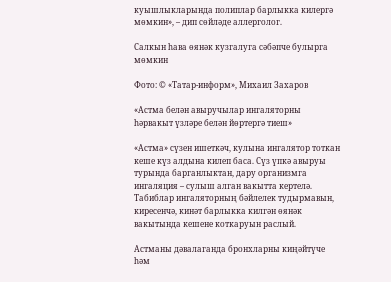куышлыкларында полиплар барлыкка килергә мөмкин», – дип сөйләде аллерголог.

Салкын һава өянәк кузгалуга сәбәпче булырга мөмкин

Фото: © «Татар-информ», Михаил Захаров

«Астма белән авыручылар ингаляторны һәрвакыт үзләре белән йөртергә тиеш»

«Астма» сүзен ишеткәч, кулына ингалятор тоткан кеше күз алдына килеп баса. Сүз үпкә авыруы турында барганлыктан, дару организмга ингаляция – сулыш алган вакытта кертелә. Табиблар ингаляторның бәйлелек тудырмавын, киресенчә, кинәт барлыкка килгән өянәк вакытында кешене коткаруын раслый.

Астманы дәвалаганда бронхларны киңәйтүче һәм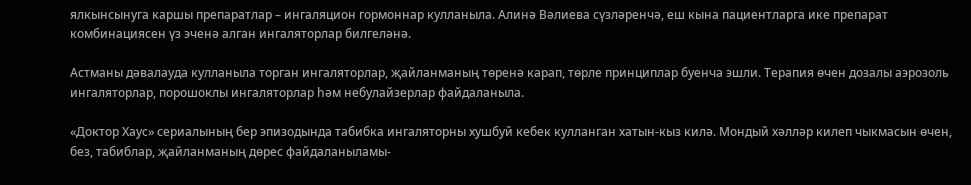ялкынсынуга каршы препаратлар – ингаляцион гормоннар кулланыла. Алинә Вәлиева сүзләренчә, еш кына пациентларга ике препарат комбинациясен үз эченә алган ингаляторлар билгеләнә.

Астманы дәвалауда кулланыла торган ингаляторлар, җайланманың төренә карап, төрле принциплар буенча эшли. Терапия өчен дозалы аэрозоль ингаляторлар, порошоклы ингаляторлар һәм небулайзерлар файдаланыла.

«Доктор Хаус» сериалының бер эпизодында табибка ингаляторны хушбуй кебек кулланган хатын-кыз килә. Мондый хәлләр килеп чыкмасын өчен, без, табиблар, җайланманың дөрес файдаланыламы-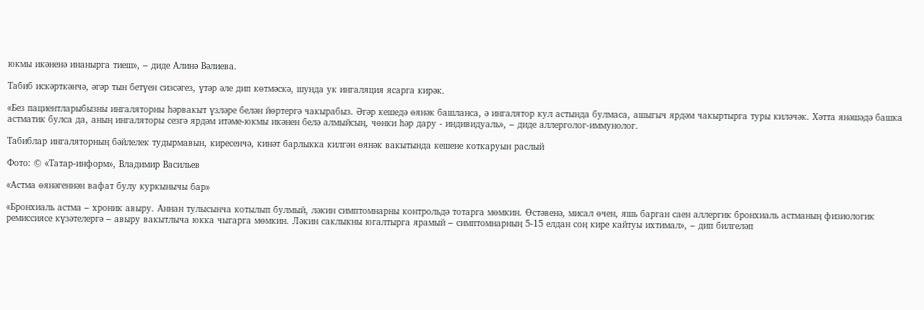юкмы икәненә инанырга тиеш», – диде Алинә Вәлиева.

Табиб искәрткәнчә, әгәр тын бетүен сизсәгез, үтәр әле дип көтмәскә, шунда ук ингаляция ясарга кирәк.

«Без пациентларыбызны ингаляторны һәрвакыт үзләре белән йөртергә чакырабыз. Әгәр кешедә өянәк башланса, ә ингалятор кул астында булмаса, ашыгыч ярдәм чакыртырга туры киләчәк. Хәтта янәшәдә башка астматик булса да, аның ингаляторы сезгә ярдәм итәме-юкмы икәнен белә алмыйсың, чөнки һәр дару - индивидуаль», – диде аллерголог-иммунолог.

Табиблар ингаляторның бәйлелек тудырмавын, киресенчә, кинәт барлыкка килгән өянәк вакытында кешене коткаруын раслый

Фото: © «Татар-информ», Владимир Васильев

«Астма өянәгеннән вафат булу куркынычы бар»

«Бронхиаль астма – хроник авыру. Аннан тулысынча котылып булмый, ләкин симптомнарны контрольдә тотарга мөмкин. Өстәвенә, мисал өчен, яшь барган саен аллергик бронхиаль астманың физиологик ремиссиясе күзәтелергә – авыру вакытлыча юкка чыгарга мөмкин. Ләкин саклыкны югалтырга ярамый – симптомнарның 5-15 елдан соң кире кайтуы ихтимал», – дип билгеләп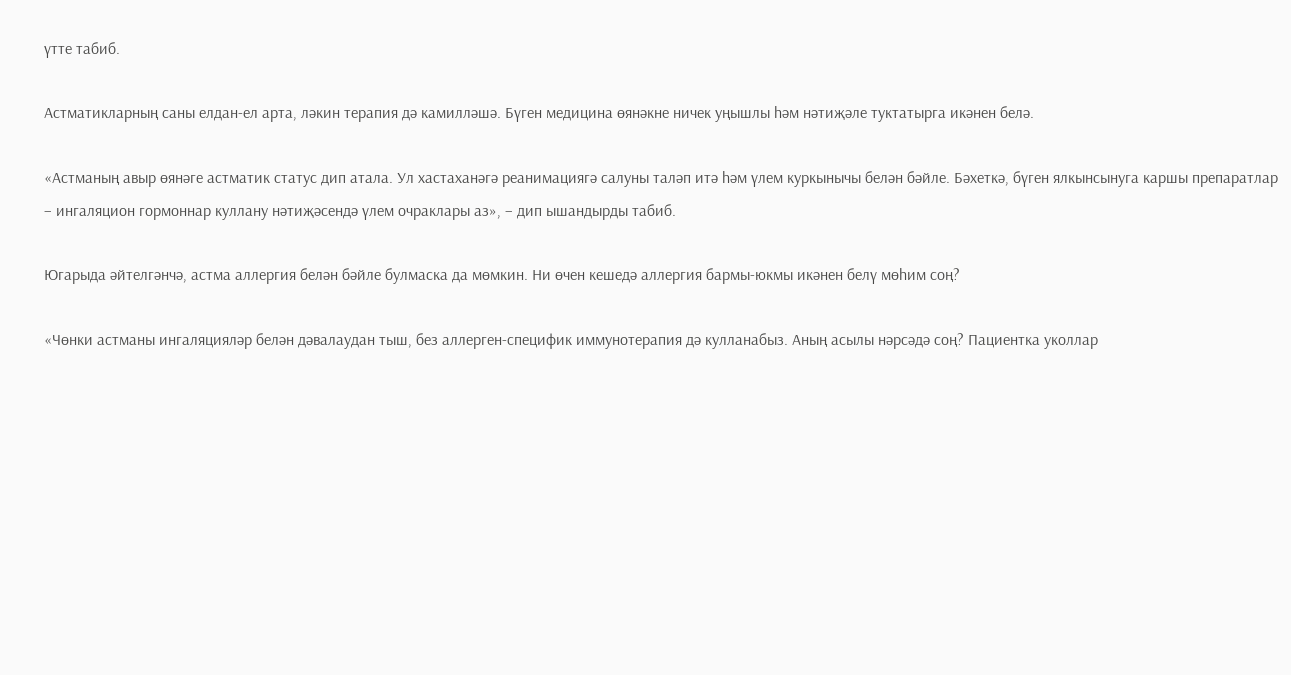үтте табиб.

Астматикларның саны елдан-ел арта, ләкин терапия дә камилләшә. Бүген медицина өянәкне ничек уңышлы һәм нәтиҗәле туктатырга икәнен белә.

«Астманың авыр өянәге астматик статус дип атала. Ул хастаханәгә реанимациягә салуны таләп итә һәм үлем куркынычы белән бәйле. Бәхеткә, бүген ялкынсынуга каршы препаратлар – ингаляцион гормоннар куллану нәтиҗәсендә үлем очраклары аз», – дип ышандырды табиб.

Югарыда әйтелгәнчә, астма аллергия белән бәйле булмаска да мөмкин. Ни өчен кешедә аллергия бармы-юкмы икәнен белү мөһим соң?

«Чөнки астманы ингаляцияләр белән дәвалаудан тыш, без аллерген-специфик иммунотерапия дә кулланабыз. Аның асылы нәрсәдә соң? Пациентка уколлар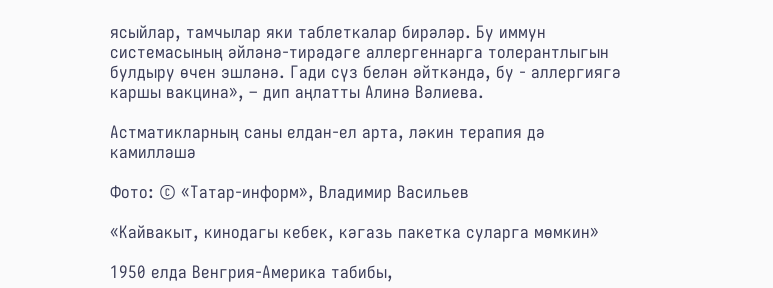ясыйлар, тамчылар яки таблеткалар бирәләр. Бу иммун системасының әйләнә-тирәдәге аллергеннарга толерантлыгын булдыру өчен эшләнә. Гади сүз белән әйткәндә, бу - аллергиягә каршы вакцина», – дип аңлатты Алинә Вәлиева.

Астматикларның саны елдан-ел арта, ләкин терапия дә камилләшә

Фото: © «Татар-информ», Владимир Васильев

«Кайвакыт, кинодагы кебек, кәгазь пакетка суларга мөмкин»

1950 елда Венгрия-Америка табибы,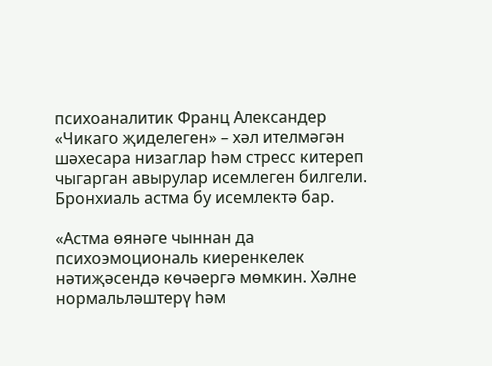психоаналитик Франц Александер «Чикаго җиделеген» – хәл ителмәгән шәхесара низаглар һәм стресс китереп чыгарган авырулар исемлеген билгели. Бронхиаль астма бу исемлектә бар.

«Астма өянәге чыннан да психоэмоциональ киеренкелек нәтиҗәсендә көчәергә мөмкин. Хәлне нормальләштерү һәм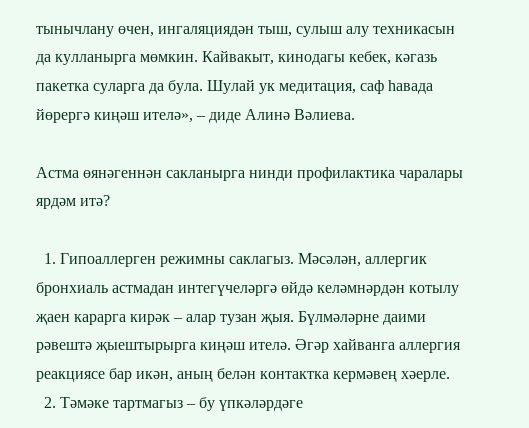тынычлану өчен, ингаляциядән тыш, сулыш алу техникасын да кулланырга мөмкин. Кайвакыт, кинодагы кебек, кәгазь пакетка суларга да була. Шулай ук медитация, саф һавада йөрергә киңәш ителә», – диде Алинә Вәлиева.

Астма өянәгеннән сакланырга нинди профилактика чаралары ярдәм итә?

  1. Гипоаллерген режимны саклагыз. Мәсәлән, аллергик бронхиаль астмадан интегүчеләргә өйдә келәмнәрдән котылу җаен карарга кирәк – алар тузан җыя. Бүлмәләрне даими рәвештә җыештырырга киңәш ителә. Әгәр хайванга аллергия реакциясе бар икән, аның белән контактка кермәвең хәерле.
  2. Тәмәке тартмагыз – бу үпкәләрдәге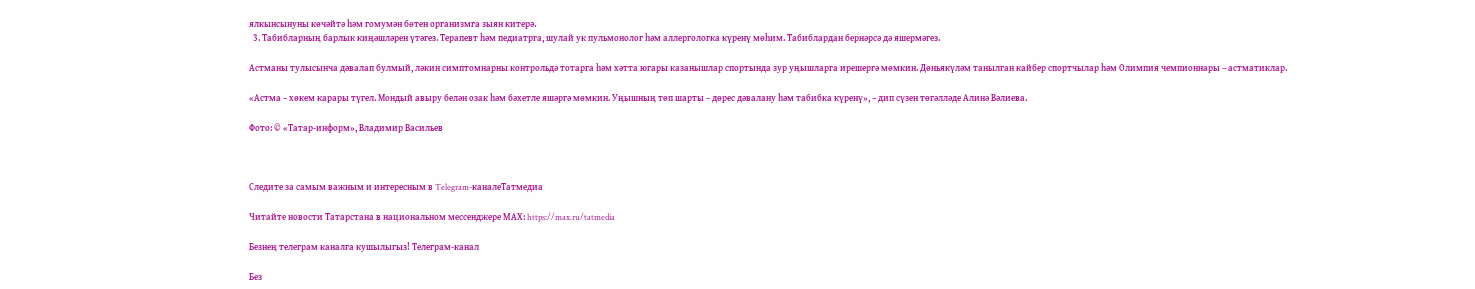ялкынсынуны көчәйтә һәм гомумән бөтен организмга зыян китерә.
  3. Табибларның барлык киңәшләрен үтәгез. Терапевт һәм педиатрга, шулай ук пульмонолог һәм аллергологка күренү мөһим. Табиблардан бернәрсә дә яшермәгез.

Астманы тулысынча дәвалап булмый, ләкин симптомнарны контрольдә тотарга һәм хәтта югары казанышлар спортында зур уңышларга ирешергә мөмкин. Дөньякүләм танылган кайбер спортчылар һәм Олимпия чемпионнары – астматиклар.

«Астма – хөкем карары түгел. Мондый авыру белән озак һәм бәхетле яшәргә мөмкин. Уңышның төп шарты – дөрес дәвалану һәм табибка күренү», – дип сүзен төгәлләде Алинә Вәлиева.

Фото: © «Татар-информ», Владимир Васильев



Следите за самым важным и интересным в Telegram-каналеТатмедиа

Читайте новости Татарстана в национальном мессенджере MАХ: https://max.ru/tatmedia

Безнең телеграм каналга кушылыгыз! Телеграм-канал

Без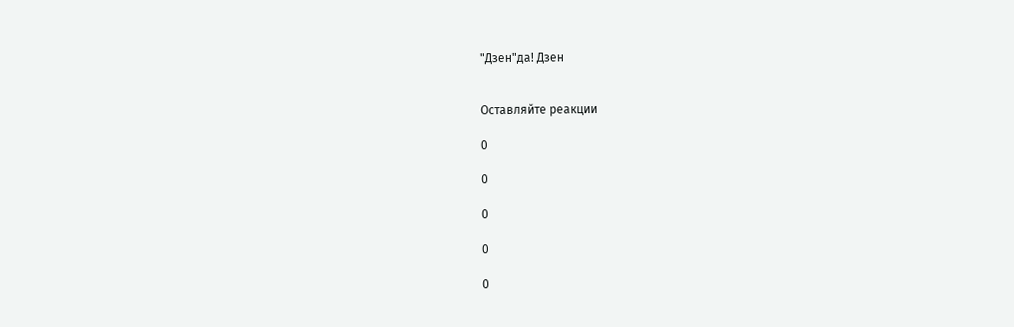"Дзен"да! Дзен


Оставляйте реакции

0

0

0

0

0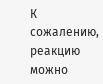К сожалению, реакцию можно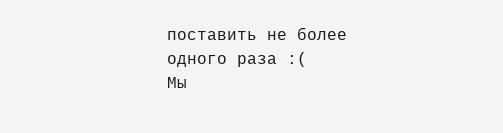поставить не более одного раза :(
Мы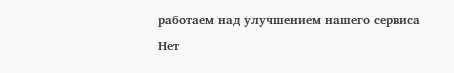работаем над улучшением нашего сервиса

Нет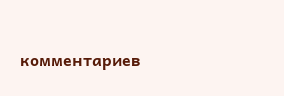комментариев